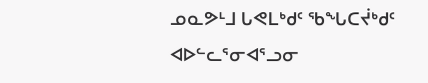ᓄᓇᕗᒻᒧ ᒐᕙᒪᒃᑯᑦ ᖃᖓᑕᔫᒃᑯᑦ ᐊᐅᓪᓚᕐᓂᐊᕐᓗᓂ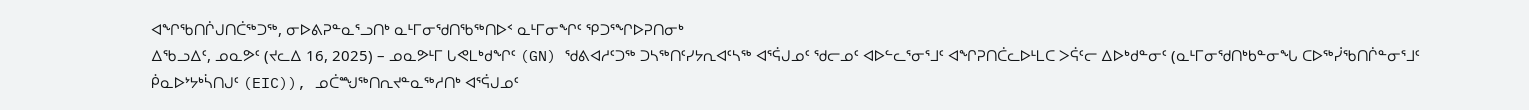ᐊᖏᖃᑎᒌᒍᑎᑖᖅᑐᖅ, ᓂᐅᕕᕈᓐᓇᕐᓗᑎᒃ ᓇᒻᒥᓂᖁᑎᖃᖅᑎᐅᑉ ᓇᒻᒥᓂᖏᑦ ᕿᑐᕐᖏᐅᕈᑎᓂᒃ
ᐃᖃᓗᐃᑦ, ᓄᓇᕗᑦ (ᔪᓚᐃ 16, 2025) – ᓄᓇᕗᒻᒥ ᒐᕙᒪᒃᑯᖏᑦ (GN) ᖁᕕᐊᓱᑦᑐᖅ ᑐᓴᖅᑎᑦᓯᔭᕆᐊᑦᓴᖅ ᐊᕐᕌᒍᓄᑦ ᖁᓕᓄᑦ ᐊᐅᓪᓚᕐᓂᕐᒧᑦ ᐊᖏᕈᑎᑖᓚᐅᒻᒪᑕ ᐳᕌᑦᓕ ᐃᐅᒃᑯᓐᓂᑦ (ᓇᒻᒥᓂᖁᑎᒃᑲᓐᓂᖓ ᑕᐅᖅᓰᖃᑎᒌᓐᓂᕐᒧᑦ ᑮᓇᐅᔾᔭᒃᓵᑎᒍᑦ (EIC)), ᓄᑖᙳᖅᑎᕆᔪᓐᓇᖅᓱᑎᒃ ᐊᕐᕌᒍᓄᑦ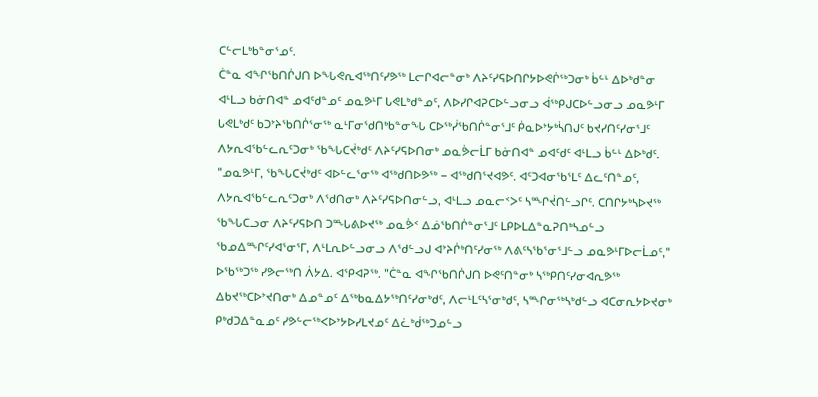ᑕᓪᓕᒪᒃᑲᓐᓂᕐᓄᑦ.
ᑖᓐᓇ ᐊᖏᖃᑎᒌᒍᑎ ᐅᖓᕙᕆᐊᖅᑎᑦᓯᕗᖅ ᒪᓕᒋᐊᓕᓐᓂᒃ ᐱᔨᑦᓯᕋᐅᑎᒋᔭᐅᕙᒌᖅᑐᓂᒃ ᑳᓪᒻ ᐃᐅᒃᑯᓐᓂ ᐊᒻᒪᓗ ᑲᓃᑎᐊᓐ ᓄᐊᑦᑯᓐᓄᑦ ᓄᓇᕗᒻᒥ ᒐᕙᒪᒃᑯᓐᓄᑦ, ᐱᐅᓯᒋᐊᕈᑕᐅᓪᓗᓂᓗ ᐋᖅᑭᒍᑕᐅᓪᓗᓂᓗ ᓄᓇᕗᒻᒥ ᒐᕙᒪᒃᑯᑦ ᑲᑐᔾᔨᖃᑎᒌᕐᓂᖅ ᓇᒻᒥᓂᖁᑎᒃᑲᓐᓂᖓ ᑕᐅᖅᓰᖃᑎᒌᓐᓂᕐᒧᑦ ᑮᓇᐅᔾᔭᒃᓵᑎᒍᑦ ᑲᔪᓯᑎᑦᓯᓂᕐᒧᑦ ᐱᔭᕆᐊᖃᓪᓚᕆᑦᑐᓂᒃ ᖃᖓᑕᔫᒃᑯᑦ ᐱᔨᑦᓯᕋᐅᑎᓂᒃ ᓄᓇᕘᓕᒫᒥ ᑲᓃᑎᐊᓐ ᓄᐊᑦᑯᑦ ᐊᒻᒪᓗ ᑳᓪᒻ ᐃᐅᒃᑯᑦ.
"ᓄᓇᕗᒻᒥ, ᖃᖓᑕᔫᒃᑯᑦ ᐊᐅᓪᓚᕐᓂᖅ ᐊᖅᑯᑎᐅᕗᖅ − ᐊᖅᑯᑎᕐᔪᐊᕗᑦ. ᐊᑦᑐᐊᓂᖃᕐᒪᑦ ᐃᓚᑦᑎᓐᓄᑦ, ᐱᔭᕆᐊᖃᓪᓚᕆᑦᑐᓂᒃ ᐱᖁᑎᓂᒃ ᐱᔨᑦᓯᕋᐅᑎᓂᓪᓗ, ᐊᒻᒪᓗ ᓄᓇᓕᑉᐳᑦ ᓴᙱᔫᑎᓪᓗᒋᑦ. ᑕᑎᒋᔭᒃᓴᐅᔪᖅ ᖃᖓᑕᓗᓂ ᐱᔨᑦᓯᕋᐅᑎ ᑐᙵᕕᐅᔪᖅ ᓄᓇᕘᑉ ᐃᓅᖃᑎᒌᓐᓂᕐᒧᑦ ᒪᑭᐅᒪᐃᓐᓇᕈᑎᒃᓴᓄᓪᓗ ᖃᓄᐃᙱᑦᓯᐊᕐᓂᕐᒥ, ᐱᒻᒪᕆᐅᓪᓗᓂᓗ ᐱᖁᓪᓗᒍ ᐊᔾᔨᒌᒃᑎᑦᓯᓂᖅ ᐱᕕᑦᓴᖃᕐᓂᕐᒧᓪᓗ ᓄᓇᕗᒻᒥᐅᓕᒫᓄᑦ," ᐅᖃᖅᑐᖅ ᓯᕗᓕᖅᑎ ᐲᔭᐃ. ᐊᕿᐊᕈᖅ. "ᑖᓐᓇ ᐊᖏᖃᑎᒌᒍᑎ ᐅᕙᑦᑎᓐᓂᒃ ᓴᖅᑭᑎᑦᓯᓂᐊᕆᕗᖅ ᐃᑲᔪᖅᑕᐅᔾᔪᑎᓂᒃ ᐃᓄᓐᓄᑦ ᐃᖅᑲᓇᐃᔭᖅᑎᑦᓯᓂᒃᑯᑦ, ᐱᓕᒻᒪᑦᓴᕐᓂᒃᑯᑦ, ᓴᙱᓂᖅᓴᒃᑯᓪᓗ ᐊᑕᓂᕆᔭᐅᔪᓂᒃ ᑭᒃᑯᑐᐃᓐᓇᓄᑦ ᓯᕗᓪᓕᖅᐸᐅᔾᔭᐅᓯᒪᔪᓄᑦ ᐃᓛᒃᑰᖅᑐᓄᓪᓗ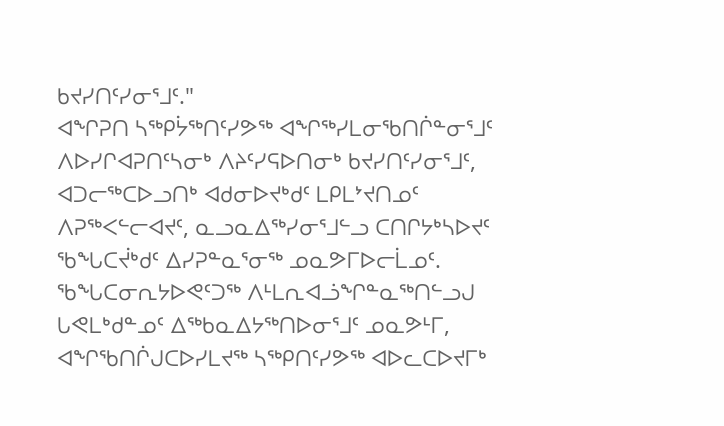ᑲᔪᓯᑎᑦᓯᓂᕐᒧᑦ."
ᐊᖏᕈᑎ ᓴᖅᑭᔮᖅᑎᑦᓯᕗᖅ ᐊᖏᖅᓯᒪᓂᖃᑎᒌᓐᓂᕐᒧᑦ ᐱᐅᓯᒋᐊᕈᑎᑦᓴᓂᒃ ᐱᔨᑦᓯᕋᐅᑎᓂᒃ ᑲᔪᓯᑎᑦᓯᓂᕐᒧᑦ, ᐊᑐᓕᖅᑕᐅᓗᑎᒃ ᐊᑯᓂᐅᔪᒃᑯᑦ ᒪᑭᒪᔾᔪᑎᓄᑦ ᐱᕈᖅᐸᓪᓕᐊᔪᑦ, ᓇᓗᓇᐃᖅᓯᓂᕐᒧᓪᓗ ᑕᑎᒋᔭᒃᓴᐅᔪᑦ ᖃᖓᑕᔫᒃᑯᑦ ᐃᓯᕈᓐᓇᕐᓂᖅ ᓄᓇᕗᒥᐅᓕᒫᓄᑦ. ᖃᖓᑕᓂᕆᔭᐅᕙᑦᑐᖅ ᐱᒻᒪᕆᐊᓘᖏᓐᓇᖅᑎᓪᓗᒍ ᒐᕙᒪᒃᑯᓐᓄᑦ ᐃᖅᑲᓇᐃᔭᖅᑎᐅᓂᕐᒧᑦ ᓄᓇᕗᒻᒥ, ᐊᖏᖃᑎᒌᒍᑕᐅᓯᒪᔪᖅ ᓴᖅᑭᑎᑦᓯᕗᖅ ᐊᐅᓚᑕᐅᔪᒥᒃ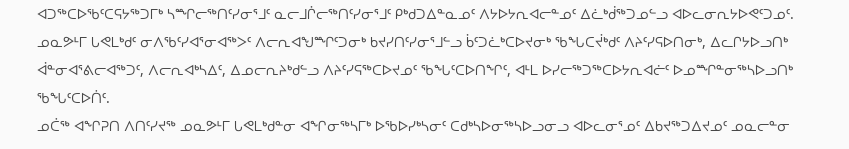ᐊᑐᖅᑕᐅᖃᑦᑕᕋᔭᖅᑐᒥᒃ ᓴᙱᓕᖅᑎᑦᓯᓂᕐᒧᑦ ᓇᓕᒧᒌᓕᖅᑎᑦᓯᓂᕐᒧᑦ ᑭᒃᑯᑐᐃᓐᓇᓄᑦ ᐱᔭᐅᔭᕆᐊᓕᓐᓄᑦ ᐃᓛᒃᑰᖅᑐᓄᓪᓗ ᐊᐅᓚᓂᕆᔭᐅᕙᑦᑐᓄᑦ.
ᓄᓇᕗᒻᒥ ᒐᕙᒪᒃᑯᑦ ᓂᐱᖃᑦᓯᐊᕐᓂᐊᖅᐳᑦ ᐱᓕᕆᐊᖑᙱᑦᑐᓂᒃ ᑲᔪᓯᑎᑦᓯᓂᕐᒧᓪᓗ ᑳᑦᑐᓛᒃᑕᐅᔪᓂᒃ ᖃᖓᑕᔫᒃᑯᑦ ᐱᔨᑦᓯᕋᐅᑎᓂᒃ, ᐃᓚᒋᔭᐅᓗᑎᒃ ᐋᓐᓂᐊᕐᕕᓕᐊᖅᑐᑦ, ᐱᓕᕆᐊᒃᓴᐃᑦ, ᐃᓄᓕᕆᔨᒃᑯᓪᓗ ᐱᔨᑦᓯᕋᖅᑕᐅᔪᓄᑦ ᖃᖓᑦᑕᐅᑎᖏᑦ, ᐊᒻᒪ ᐅᓯᓕᖅᑐᖅᑕᐅᔭᕆᐊᓖᑦ ᐅᓄᙱᓐᓂᖅᓴᐅᓗᑎᒃ ᖃᖓᑦᑕᐅᑏᑦ.
ᓄᑖᖅ ᐊᖏᕈᑎ ᐱᑎᑦᓯᔪᖅ ᓄᓇᕗᒻᒥ ᒐᕙᒪᒃᑯᓐᓂ ᐊᖏᓂᖅᓴᒥᒃ ᐅᖃᐅᓯᒃᓴᓂᑦ ᑕᑯᒃᓴᐅᓂᖅᓴᐅᓗᓂᓗ ᐊᐅᓚᓂᕐᓄᑦ ᐃᑲᔪᖅᑐᐃᔪᓄᑦ ᓄᓇᓕᓐᓂ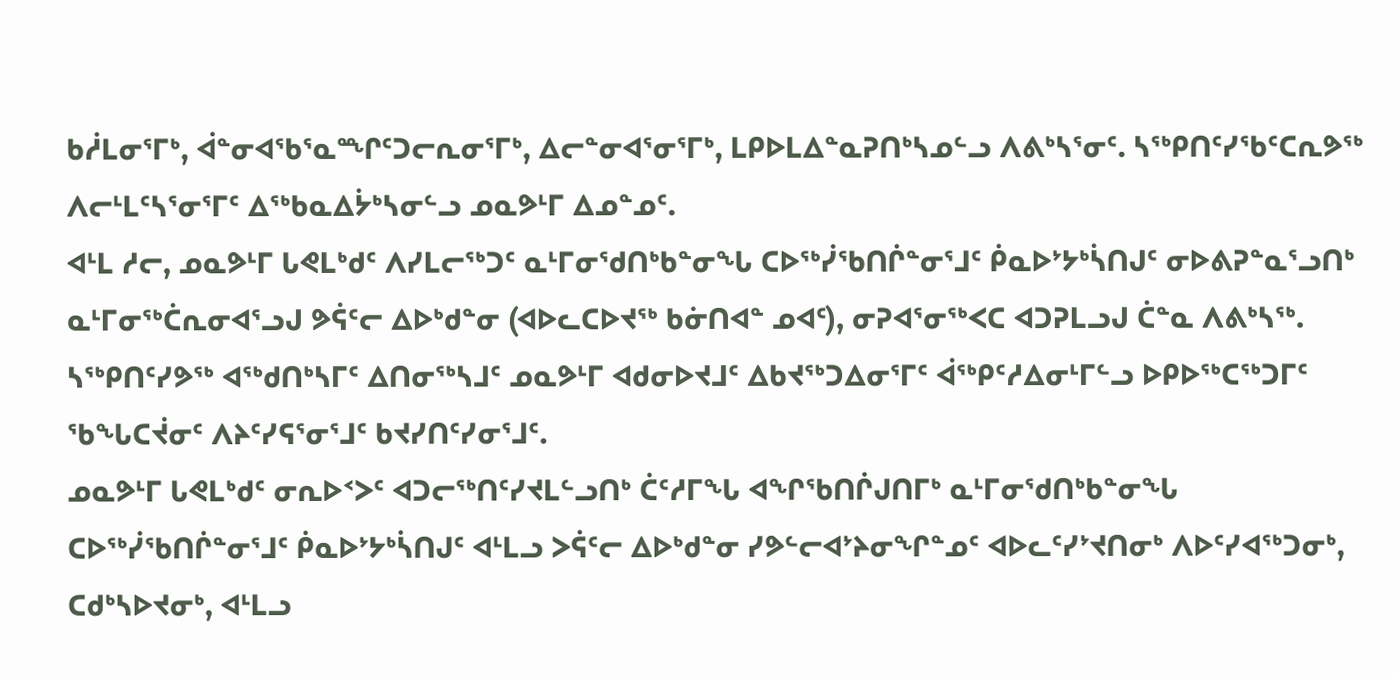ᑲᓲᒪᓂᕐᒥᒃ, ᐋᓐᓂᐊᖃᕐᓇᙱᑦᑐᓕᕆᓂᕐᒥᒃ, ᐃᓕᓐᓂᐊᕐᓂᕐᒥᒃ, ᒪᑭᐅᒪᐃᓐᓇᕈᑎᒃᓴᓄᓪᓗ ᐱᕕᒃᓴᕐᓂᑦ. ᓴᖅᑭᑎᑦᓯᖃᑦᑕᕆᕗᖅ ᐱᓕᒻᒪᑦᓴᕐᓂᕐᒥᑦ ᐃᖅᑲᓇᐃᔮᒃᓴᓂᓪᓗ ᓄᓇᕗᒻᒥ ᐃᓄᓐᓄᑦ.
ᐊᒻᒪ ᓱᓕ, ᓄᓇᕗᒻᒥ ᒐᕙᒪᒃᑯᑦ ᐱᓯᒪᓕᖅᑐᑦ ᓇᒻᒥᓂᖁᑎᒃᑲᓐᓂᖓ ᑕᐅᖅᓰᖃᑎᒌᓐᓂᕐᒧᑦ ᑮᓇᐅᔾᔭᒃᓵᑎᒍᑦ ᓂᐅᕕᕈᓐᓇᕐᓗᑎᒃ ᓇᒻᒥᓂᖅᑖᕆᓂᐊᕐᓗᒍ ᕗᕌᑦᓕ ᐃᐅᒃᑯᓐᓂ (ᐊᐅᓚᑕᐅᔪᖅ ᑲᓃᑎᐊᓐ ᓄᐊᑦ), ᓂᕈᐊᕐᓂᖅᐸᑕ ᐊᑐᕈᒪᓗᒍ ᑖᓐᓇ ᐱᕕᒃᓴᖅ. ᓴᖅᑭᑎᑦᓯᕗᖅ ᐊᖅᑯᑎᒃᓴᒥᑦ ᐃᑎᓂᖅᓴᒧᑦ ᓄᓇᕗᒻᒥ ᐊᑯᓂᐅᔪᒧᑦ ᐃᑲᔪᖅᑐᐃᓂᕐᒥᑦ ᐋᖅᑭᑦᓱᐃᓂᒻᒥᓪᓗ ᐅᑭᐅᖅᑕᖅᑐᒥᑦ ᖃᖓᑕᔫᓂᑦ ᐱᔨᑦᓯᕋᕐᓂᕐᒧᑦ ᑲᔪᓯᑎᑦᓯᓂᕐᒧᑦ.
ᓄᓇᕗᒻᒥ ᒐᕙᒪᒃᑯᑦ ᓂᕆᐅᑉᐳᑦ ᐊᑐᓕᖅᑎᑦᓯᔪᒪᓪᓗᑎᒃ ᑖᑦᓱᒥᖓ ᐊᖏᖃᑎᒌᒍᑎᒥᒃ ᓇᒻᒥᓂᖁᑎᒃᑲᓐᓂᖓ ᑕᐅᖅᓰᖃᑎᒌᓐᓂᕐᒧᑦ ᑮᓇᐅᔾᔭᒃᓵᑎᒍᑦ ᐊᒻᒪᓗ ᐳᕌᑦᓕ ᐃᐅᒃᑯᓐᓂ ᓯᕗᓪᓕᐊᔾᔨᓂᖏᓐᓄᑦ ᐊᐅᓚᑦᓯᔾᔪᑎᓂᒃ ᐱᐅᑦᓯᐊᖅᑐᓂᒃ, ᑕᑯᒃᓴᐅᔪᓂᒃ, ᐊᒻᒪᓗ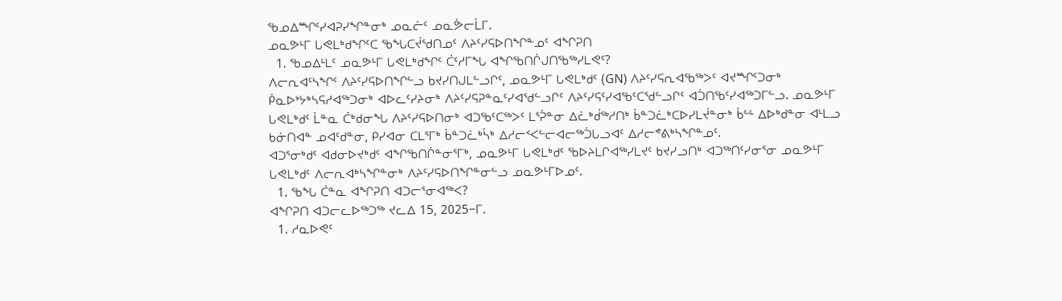ᖃᓄᐃᙱᑦᓯᐊᕈᓯᖏᓐᓂᒃ ᓄᓇᓖᑦ ᓄᓇᕘᓕᒫᒥ.
ᓄᓇᕗᒻᒥ ᒐᕙᒪᒃᑯᖏᑦᑕ ᖃᖓᑕᔫᖁᑎᓄᑦ ᐱᔨᑦᓯᕋᐅᑎᖏᓐᓄᑦ ᐊᖏᕈᑎ
  1. ᖃᓄᐃᒻᒪᑦ ᓄᓇᕗᒻᒥ ᒐᕙᒪᒃᑯᖏᑦ ᑖᑦᓱᒥᖓ ᐊᖏᖃᑎᒌᒍᑎᖃᖅᓯᒪᕙᑦ?
ᐱᓕᕆᐊᑦᓴᖏᑦ ᐱᔨᑦᓯᕋᐅᑎᖏᓪᓗ ᑲᔪᓯᑎᒍᒪᓪᓗᒋᑦ, ᓄᓇᕗᒻᒥ ᒐᕙᒪᒃᑯᑦ (GN) ᐱᔨᑦᓯᕋᕆᐊᖃᖅᐳᑦ ᐊᔪᙱᑦᑐᓂᒃ ᑮᓇᐅᔾᔭᒃᓴᕋᓱᐊᖅᑐᓂᒃ ᐊᐅᓚᑦᓯᔨᓂᒃ ᐱᔨᑦᓯᕋᕈᓐᓇᑦᓯᐊᖁᓪᓗᒋᑦ ᐱᔨᑦᓯᕋᑦᓯᐊᖃᑦᑕᖁᓪᓗᒋᑦ ᐊᑑᑎᖃᑦᓯᐊᖅᑐᒥᓪᓗ. ᓄᓇᕗᒻᒥ ᒐᕙᒪᒃᑯᑦ ᒫᓐᓇ ᑖᒃᑯᓂᖓ ᐱᔨᑦᓯᕋᐅᑎᓂᒃ ᐊᑐᖃᑦᑕᖅᐳᑦ ᒪᕐᕉᓐᓂ ᐃᓛᒃᑰᖅᓱᑎᒃ ᑳᓐᑐᓛᒃᑕᐅᓯᒪᔫᓐᓂᒃ ᑳᓪᒻ ᐃᐅᒃᑯᓐᓂ ᐊᒻᒪᓗ ᑲᓃᑎᐊᓐ ᓄᐊᑦᑯᓐᓂ, ᑭᓯᐊᓂ ᑕᒪᕐᒥᒃ ᑳᓐᑐᓛᒃᓵᒃ ᐃᓱᓕᑉᐸᓪᓕᐊᓕᖅᑑᒐᓗᐊᑦ ᐃᓱᓕᕝᕕᒃᓴᖏᓐᓄᑦ.
ᐊᑐᕐᓂᒃᑯᑦ ᐊᑯᓂᐅᔪᒃᑯᑦ ᐊᖏᖃᑎᒌᓐᓂᕐᒥᒃ, ᓄᓇᕗᒻᒥ ᒐᕙᒪᒃᑯᑦ ᖃᐅᔨᒪᒋᐊᖅᓯᒪᔪᑦ ᑲᔪᓯᓗᑎᒃ ᐊᑐᖅᑎᑦᓯᓂᕐᓂ ᓄᓇᕗᒻᒥ ᒐᕙᒪᒃᑯᑦ ᐱᓕᕆᐊᒃᓴᖏᓐᓂᒃ ᐱᔨᑦᓯᕋᐅᑎᖏᓐᓂᓪᓗ ᓄᓇᕗᒻᒥᐅᓄᑦ.
  1. ᖃᖓ ᑖᓐᓇ ᐊᖏᕈᑎ ᐊᑐᓕᕐᓂᐊᖅᐸ?
ᐊᖏᕈᑎ ᐊᑐᓕᓚᐅᖅᑐᖅ ᔪᓚᐃ 15, 2025−ᒥ.
  1. ᓱᓇᐅᕙᑦ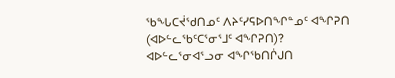ᖃᖓᑕᔫᖁᑎᓄᑦ ᐱᔨᑦᓯᕋᐅᑎᖏᓐᓄᑦ ᐊᖏᕈᑎ (ᐊᐅᓪᓚᖃᑦᑕᕐᓂᕐᒧᑦ ᐊᖏᕈᑎ)?
ᐊᐅᓪᓚᕐᓂᐊᕐᓗᓂ ᐊᖏᖃᑎᒌᒍᑎ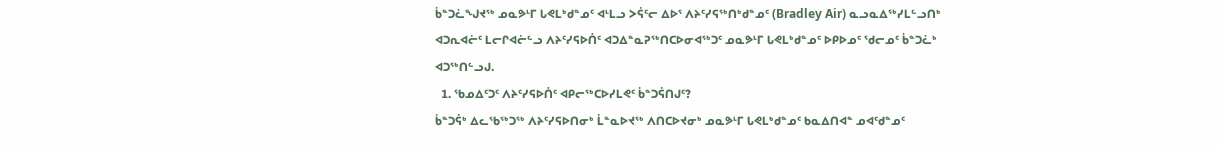ᑳᓐᑐᓛᖑᔪᖅ ᓄᓇᕗᒻᒥ ᒐᕙᒪᒃᑯᓐᓄᑦ ᐊᒻᒪᓗ ᐳᕌᑦᓕ ᐃᐅᕐ ᐱᔨᑦᓯᕋᖅᑎᒃᑯᓐᓄᑦ (Bradley Air) ᓇᓗᓇᐃᖅᓯᒪᓪᓗᑎᒃ ᐊᑐᕆᐊᓖᑦ ᒪᓕᒋᐊᓖᓪᓗ ᐱᔨᑦᓯᕋᐅᑏᑦ ᐊᑐᐃᓐᓇᕈᖅᑎᑕᐅᓂᐊᖅᑐᑦ ᓄᓇᕗᒻᒥ ᒐᕙᒪᒃᑯᓐᓄᑦ ᐅᑭᐅᓄᑦ ᖁᓕᓄᑦ ᑳᓐᑐᓛᒃ ᐊᑐᖅᑎᓪᓗᒍ.
  1. ᖃᓄᐃᑦᑐᑦ ᐱᔨᑦᓯᕋᐅᑏᑦ ᐊᑭᓕᖅᑕᐅᓯᒪᕙᑦ ᑳᓐᑐᕌᑎᒍᑦ?
ᑳᓐᑐᕌᒃ ᐃᓚᖃᖅᑐᖅ ᐱᔨᑦᓯᕋᐅᑎᓂᒃ ᒫᓐᓇᐅᔪᖅ ᐱᑎᑕᐅᔪᓂᒃ ᓄᓇᕗᒻᒥ ᒐᕙᒪᒃᑯᓐᓄᑦ ᑲᓇᐃᑎᐊᓐ ᓄᐊᑦᑯᓐᓄᑦ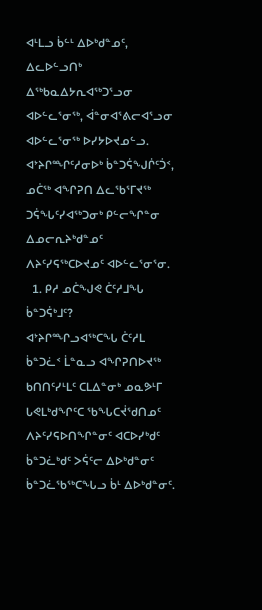ᐊᒻᒪᓗ ᑳᓪᒻ ᐃᐅᒃᑯᓐᓄᑦ, ᐃᓚᐅᓪᓗᑎᒃ ᐃᖅᑲᓇᐃᔭᕆᐊᖅᑐᕐᓗᓂ ᐊᐅᓪᓚᕐᓂᖅ, ᐋᓐᓂᐊᕐᕕᓕᐊᕐᓗᓂ ᐊᐅᓪᓚᕐᓂᖅ ᐅᓯᔭᐅᔪᓄᓪᓗ. ᐊᔾᔨᒋᙱᑦᓱᓂᐅᒃ ᑳᓐᑐᕌᖑᒌᑦᑑᑉ, ᓄᑖᖅ ᐊᖏᕈᑎ ᐃᓚᖃᕐᒥᔪᖅ ᑐᕌᖓᑦᓯᐊᖅᑐᓂᒃ ᑭᓪᓕᖏᓐᓂ ᐃᓄᓕᕆᔨᒃᑯᓐᓄᑦ ᐱᔨᑦᓯᕋᖅᑕᐅᔪᓄᑦ ᐊᐅᓪᓚᕐᓂᕐᓂ.
  1. ᑭᓱ ᓄᑖᖑᕙ ᑖᑦᓱᒧᖓ ᑳᓐᑐᕌᒃᒧᑦ?
ᐊᔾᔨᒋᙱᓗᐊᖅᑕᖓ ᑖᑦᓱᒪ ᑳᓐᑐᓛᑉ ᒫᓐᓇᓗ ᐊᖏᕈᑎᐅᔪᖅ ᑲᑎᑎᑦᓯᒻᒪᑦ ᑕᒪᐃᓐᓂᒃ ᓄᓇᕗᒻᒥ ᒐᕙᒪᒃᑯᖏᑦᑕ ᖃᖓᑕᔫᖁᑎᓄᑦ ᐱᔨᑦᓯᕋᐅᑎᖏᓐᓂᑦ ᐊᑕᐅᓯᒃᑯᑦ ᑳᓐᑐᓛᒃᑯᑦ ᐳᕌᑦᓕ ᐃᐅᒃᑯᓐᓂᑦ ᑳᓐᑐᓛᖃᖅᑕᖓᓗ ᑳᒻ ᐃᐅᒃᑯᓐᓂᑦ.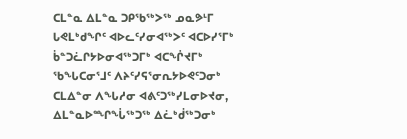ᑕᒪᓐᓇ ᐃᒪᓐᓇ ᑐᑭᖃᖅᐳᖅ ᓄᓇᕗᒻᒥ ᒐᕙᒪᒃᑯᖏᑦ ᐊᐅᓚᑦᓯᓂᐊᖅᐳᑦ ᐊᑕᐅᓯᕐᒥᒃ ᑳᓐᑐᓛᒋᔭᐅᓂᐊᖅᑐᒥᒃ ᐊᑕᖐᔪᒥᒃ ᖃᖓᑕᓂᕐᒧᑦ ᐱᔨᑦᓯᕋᕐᓂᕆᔭᐅᕙᑦᑐᓂᒃ ᑕᒪᐃᓐᓂ ᐱᖓᓱᓂ ᐊᕕᑦᑐᖅᓯᒪᓂᐅᔪᓂ, ᐃᒪᓐᓇᐅᙱᖔᖅᑐᖅ ᐃᓛᒃᑰᖅᑐᓂᒃ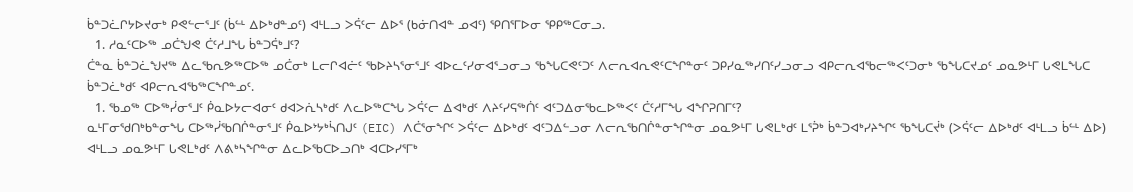ᑳᓐᑐᓛᒋᔭᐅᔪᓂᒃ ᑭᕙᓪᓕᕐᒧᑦ (ᑳᓪᒻ ᐃᐅᒃᑯᓐᓄᑦ) ᐊᒻᒪᓗ ᐳᕌᑦᓕ ᐃᐅᕐ (ᑲᓃᑎᐊᓐ ᓄᐊᑦ) ᕿᑎᕐᒥᐅᓂ ᕿᑭᖅᑕᓂᓗ.
  1. ᓱᓇᑦᑕᐅᖅ ᓄᑖᖑᕙ ᑖᑦᓱᒧᖓ ᑳᓐᑐᕌᒃᒧᑦ?
ᑖᓐᓇ ᑳᓐᑐᓛᖑᔪᖅ ᐃᓚᖃᕆᕗᖅᑕᐅᖅ ᓄᑖᓂᒃ ᒪᓕᒋᐊᓖᑦ ᖃᐅᔨᓴᕐᓂᕐᒧᑦ ᐊᐅᓚᑦᓯᓂᐊᕐᓗᓂᓗ ᖃᖓᑕᕙᑦᑐᑦ ᐱᓕᕆᐊᕆᕙᑦᑕᖏᓐᓂᑦ ᑐᑭᓯᓇᖅᓯᑎᑦᓯᓗᓂᓗ ᐊᑭᓕᕆᐊᖃᓕᖅᐸᑦᑐᓂᒃ ᖃᖓᑕᔪᓄᑦ ᓄᓇᕗᒻᒥ ᒐᕙᒪᖓᑕ ᑳᓐᑐᓛᒃᑯᑦ ᐊᑭᓕᕆᐊᖃᖅᑕᖏᓐᓄᑦ.
  1. ᖃᓄᖅ ᑕᐅᖅᓰᓂᕐᒧᑦ ᑮᓇᐅᔭᓕᐊᓂᑦ ᑯᐊᐳᕇᓴᒃᑯᑦ ᐱᓚᐅᖅᑕᖓ ᐳᕌᑦᓕ ᐃᐊᒃᑯᑦ ᐱᔨᑦᓯᕋᖅᑏᑦ ᐊᑦᑐᐃᓂᖃᓚᐅᖅᐸᑦ ᑖᑦᓱᒥᖓ ᐊᖏᕈᑎᒥᑦ?
ᓇᒻᒥᓂᖁᑎᒃᑲᓐᓂᖓ ᑕᐅᖅᓰᖃᑎᒌᓐᓂᕐᒧᑦ ᑮᓇᐅᔾᔭᒃᓵᑎᒍᑦ (EIC) ᐱᑖᕐᓂᖏᑦ ᐳᕌᑦᓕ ᐃᐅᒃᑯᑦ ᐊᑦᑐᐃᓪᓗᓂ ᐱᓕᕆᖃᑎᒌᓐᓂᖏᓐᓂ ᓄᓇᕗᒻᒥ ᒐᕙᒪᒃᑯᑦ ᒪᕐᕉᒃ ᑳᓐᑐᐊᒃᓯᔨᖏᑦ ᖃᖓᑕᔫᒃ (ᐳᕌᑦᓕ ᐃᐅᒃᑯᑦ ᐊᒻᒪᓗ ᑳᓪᒻ ᐃᐅ) ᐊᒻᒪᓗ ᓄᓇᕗᒻᒥ ᒐᕙᒪᒃᑯᑦ ᐱᕕᒃᓴᖏᓐᓂ ᐃᓚᐅᖃᑕᐅᓗᑎᒃ ᐊᑕᐅᓯᕐᒥᒃ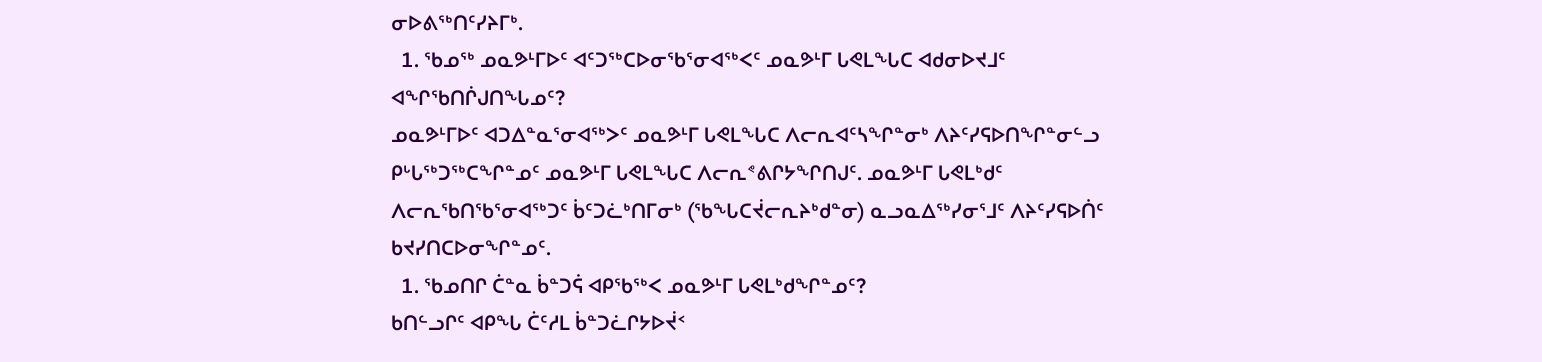ᓂᐅᕕᖅᑎᑦᓯᔨᒥᒃ.
  1. ᖃᓄᖅ ᓄᓇᕗᒻᒥᐅᑦ ᐊᑦᑐᖅᑕᐅᓂᖃᕐᓂᐊᖅᐸᑦ ᓄᓇᕗᒻᒥ ᒐᕙᒪᖓᑕ ᐊᑯᓂᐅᔪᒧᑦ ᐊᖏᖃᑎᒌᒍᑎᖓᓄᑦ?
ᓄᓇᕗᒻᒥᐅᑦ ᐊᑐᐃᓐᓇᕐᓂᐊᖅᐳᑦ ᓄᓇᕗᒻᒥ ᒐᕙᒪᖓᑕ ᐱᓕᕆᐊᑦᓴᖏᓐᓂᒃ ᐱᔨᑦᓯᕋᐅᑎᖏᓐᓂᓪᓗ ᑭᒡᒐᖅᑐᖅᑕᖏᓐᓄᑦ ᓄᓇᕗᒻᒥ ᒐᕙᒪᖓᑕ ᐱᓕᕆᕝᕕᒋᔭᖏᑎᒍᑦ. ᓄᓇᕗᒻᒥ ᒐᕙᒪᒃᑯᑦ ᐱᓕᕆᖃᑎᖃᕐᓂᐊᖅᑐᑦ ᑳᑦᑐᓛᒃᑎᒥᓂᒃ (ᖃᖓᑕᔫᓕᕆᔨᒃᑯᓐᓂ) ᓇᓗᓇᐃᖅᓯᓂᕐᒧᑦ ᐱᔨᑦᓯᕋᐅᑏᑦ ᑲᔪᓯᑎᑕᐅᓂᖏᓐᓄᑦ.
  1. ᖃᓄᑎᒋ ᑖᓐᓇ ᑳᓐᑐᕌ ᐊᑭᖃᖅᐸ ᓄᓇᕗᒻᒥ ᒐᕙᒪᒃᑯᖏᓐᓄᑦ?
ᑲᑎᓪᓗᒋᑦ ᐊᑭᖓ ᑖᑦᓱᒪ ᑳᓐᑐᓛᒋᔭᐅᔫᑉ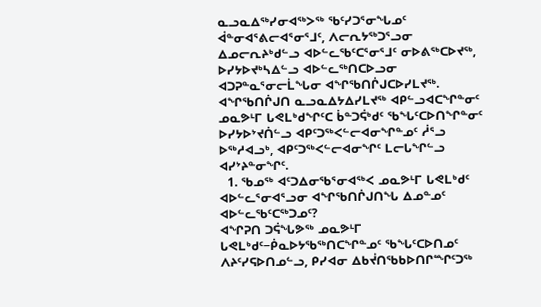ᓇᓗᓇᐃᖅᓯᓂᐊᖅᐳᖅ ᖃᑦᓯᑐᕐᓂᖓᓄᑦ ᐋᓐᓂᐊᕐᕕᓕᐊᕐᓂᕐᒧᑦ, ᐱᓕᕆᔭᖅᑐᕐᓗᓂ ᐃᓄᓕᕆᔨᒃᑯᓪᓗ ᐊᐅᓪᓚᖃᑦᑕᕐᓂᕐᒧᑦ ᓂᐅᕕᖅᑕᐅᔪᖅ, ᐅᓯᔭᐅᔪᒃᓴᐃᓪᓗ ᐊᐅᓪᓚᖅᑎᑕᐅᓗᓂ ᐊᑐᕈᓐᓇᕐᓂᓕᒫᖓᓂ ᐊᖏᖃᑎᒌᒍᑕᐅᓯᒪᔪᖅ. ᐊᖏᖃᑎᒌᒍᑎ ᓇᓗᓇᐃᔭᐃᓯᒪᔪᖅ ᐊᑭᓪᓗᐊᑕᖏᓐᓂᑦ ᓄᓇᕗᒻᒥ ᒐᕙᒪᒃᑯᖏᑦᑕ ᑳᓐᑐᕌᒃᑯᑦ ᖃᖓᑦᑕᐅᑎᖏᓐᓂᑦ ᐅᓯᔭᐅᔾᔪᑏᓪᓗ ᐊᑭᑦᑐᖅᐸᓪᓕᐊᓂᖏᓐᓄᑦ ᓲᕐᓗ ᐅᖅᓱᐊᓗᒃ, ᐊᑭᑦᑐᖅᐸᓪᓕᐊᓂᖏᑦ ᒪᓕᒐᖏᓪᓗ ᐊᓯᔾᔨᓐᓂᖏᑦ.
  1. ᖃᓄᖅ ᐊᑦᑐᐃᓂᖃᕐᓂᐊᖅᐸ ᓄᓇᕗᒻᒥ ᒐᕙᒪᒃᑯᑦ ᐊᐅᓪᓚᕐᓂᐊᕐᓗᓂ ᐊᖏᖃᑎᒌᒍᑎᖓ ᐃᓄᓐᓄᑦ ᐊᐅᓪᓚᖃᑦᑕᖅᑐᓄᑦ?
ᐊᖏᕈᑎ ᑐᕌᖓᕗᖅ ᓄᓇᕗᒻᒥ ᒐᕙᒪᒃᑯᑦ−ᑮᓇᐅᔭᖃᖅᑎᑕᖏᓐᓄᑦ ᖃᖓᑦᑕᐅᑎᓄᑦ ᐱᔨᑦᓯᕋᐅᑎᓄᓪᓗ, ᑭᓯᐊᓂ ᐃᑲᔫᑎᖃᑲᐅᑎᒋᙱᑦᑐᖅ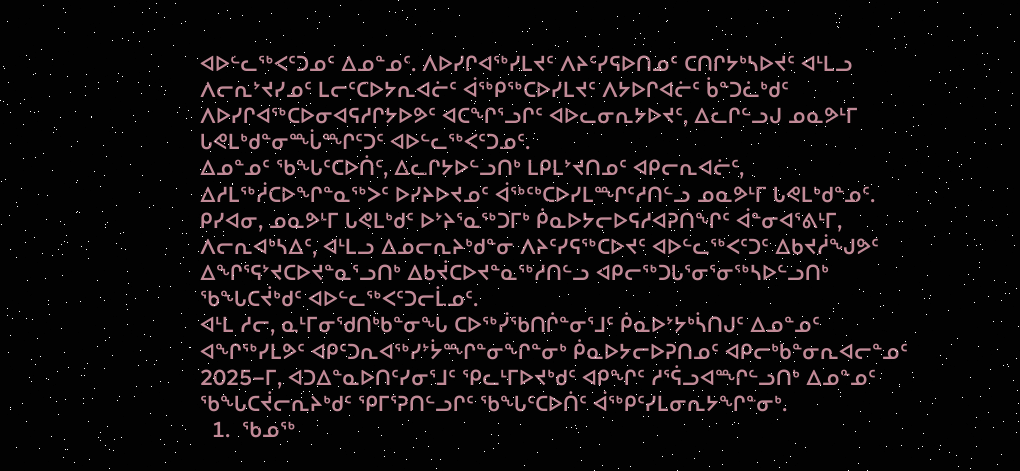ᐊᐅᓪᓚᖅᐸᑦᑐᓄᑦ ᐃᓄᓐᓄᑦ. ᐱᐅᓯᒋᐊᖅᓯᒪᔪᑦ ᐱᔨᑦᓯᕋᐅᑎᓄᑦ ᑕᑎᒋᔭᒃᓴᐅᔪᑦ ᐊᒻᒪᓗ ᐱᓕᕆᔾᔪᓯᓄᑦ ᒪᓕᑦᑕᐅᔭᕆᐊᓖᑦ ᐋᖅᑭᖅᑕᐅᓯᒪᔪᑦ ᐱᔭᐅᒋᐊᓖᑦ ᑳᓐᑐᓛᒃᑯᑦ ᐱᐅᓯᒋᐊᖅᑕᐅᓂᐊᕋᓱᒋᔭᐅᕗᑦ ᐊᑕᖏᕐᓗᒋᑦ ᐊᐅᓚᓂᕆᔭᐅᔪᑦ, ᐃᓚᒋᓪᓗᒍ ᓄᓇᕗᒻᒥ ᒐᕙᒪᒃᑯᓐᓂᙶᙱᑦᑐᑦ ᐊᐅᓪᓚᖅᐸᑦᑐᓄᑦ.
ᐃᓄᓐᓄᑦ ᖃᖓᑦᑕᐅᑏᑦ, ᐃᓚᒋᔭᐅᓪᓗᑎᒃ ᒪᑭᒪᔾᔪᑎᓄᑦ ᐊᑭᓕᕆᐊᓖᑦ, ᐃᓱᒪᖅᓲᑕᐅᖏᓐᓇᖅᐳᑦ ᐅᓯᔨᐅᔪᓄᑦ ᐋᖅᑦᒃᑕᐅᓯᒪᙱᑦᓱᑎᓪᓗ ᓄᓇᕗᒻᒥ ᒐᕙᒪᒃᑯᓐᓄᑦ. ᑭᓯᐊᓂ, ᓄᓇᕗᒻᒥ ᒐᕙᒪᒃᑯᑦ ᐅᔾᔨᕐᓇᖅᑐᒥᒃ ᑮᓇᐅᔭᓕᐅᕋᓱᐊᕈᑎᖏᑦ ᐋᓐᓂᐊᕐᕕᒻᒥ, ᐱᓕᕆᐊᒃᓴᐃᑦ, ᐊᒻᒪᓗ ᐃᓄᓕᕆᔨᒃᑯᓐᓂ ᐱᔨᑦᓯᕋᖅᑕᐅᔪᑦ ᐊᐅᓪᓚᖅᐸᑦᑐᑦ ᐃᑲᔪᓲᖑᕗᑦ ᐃᖏᕐᕋᔾᔪᑕᐅᔪᓐᓇᕐᓗᑎᒃ ᐃᑲᔫᑕᐅᔪᓐᓇᖅᓱᑎᓪᓗ ᐊᑭᓕᖅᑐᒐᕐᓂᕐᓂᖅᓴᐅᓪᓗᑎᒃ ᖃᖓᑕᔫᒃᑯᑦ ᐊᐅᓪᓚᖅᐸᑦᑐᓕᒫᓄᑦ.
ᐊᒻᒪ ᓱᓕ, ᓇᒻᒥᓂᖁᑎᒃᑲᓐᓂᖓ ᑕᐅᖅᓰᖃᑎᒌᓐᓂᕐᒧᑦ ᑮᓇᐅᔾᔭᒃᓵᑎᒍᑦ ᐃᓄᓐᓄᑦ ᐊᖏᖅᓯᒪᕗᑦ ᐊᑭᑦᑐᕆᐊᖅᓯᔾᔮᙱᓐᓂᖏᓐᓂᒃ ᑮᓇᐅᔭᓕᐅᕈᑎᓄᑦ ᐊᑭᓕᒃᑲᓐᓂᕆᐊᓕᓐᓄᑦ 2025−ᒥ, ᐊᑐᐃᓐᓇᐅᑎᑦᓯᓂᕐᒧᑦ ᕿᓚᒻᒥᐅᔪᒃᑯᑦ ᐊᑭᖏᑦ ᓱᕐᕌᓗᐊᙱᓪᓗᑎᒃ ᐃᓄᓐᓄᑦ ᖃᖓᑕᔫᓕᕆᔨᒃᑯᑦ ᕿᒥᕐᕈᑎᓪᓗᒋᑦ ᖃᖓᑦᑕᐅᑏᑦ ᐋᖅᑭᑦᓯᒪᓂᕆᔭᖏᓐᓂᒃ.
  1.  ᖃᓄᖅ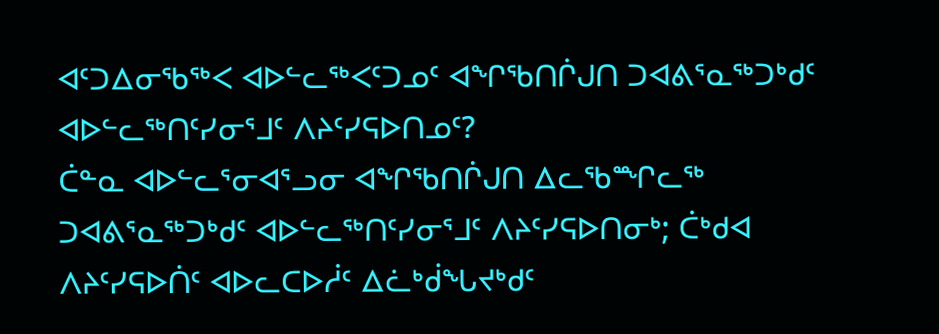ᐊᑦᑐᐃᓂᖃᖅᐸ ᐊᐅᓪᓚᖅᐸᑦᑐᓄᑦ ᐊᖏᖃᑎᒌᒍᑎ ᑐᐊᕕᕐᓇᖅᑐᒃᑯᑦ ᐊᐅᓪᓚᖅᑎᑦᓯᓂᕐᒧᑦ ᐱᔨᑦᓯᕋᐅᑎᓄᑦ?
ᑖᓐᓇ ᐊᐅᓪᓚᕐᓂᐊᕐᓗᓂ ᐊᖏᖃᑎᒌᒍᑎ ᐃᓚᖃᙱᓚᖅ ᑐᐊᕕᕐᓇᖅᑐᒃᑯᑦ ᐊᐅᓪᓚᖅᑎᑦᓯᓂᕐᒧᑦ ᐱᔨᑦᓯᕋᐅᑎᓂᒃ; ᑖᒃᑯᐊ ᐱᔨᑦᓯᕋᐅᑏᑦ ᐊᐅᓚᑕᐅᓲᑦ ᐃᓛᒃᑰᖓᔪᒃᑯᑦ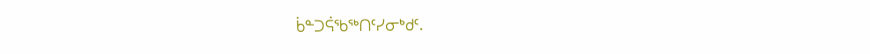ᑳᓐᑐᕌᖃᖅᑎᑦᓯᓂᒃᑯᑦ.